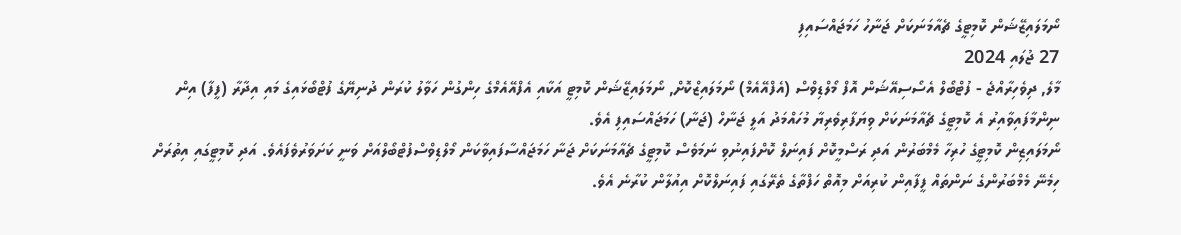ނޯމަލައިޒޭޝަން ކޮމިޓީގެ ޗެއާމަނަކަށް ޖަނާހު ހަމަޖައްސައިފި
27 ޖުލައި 2024
މާލެ, ދިވެހިރާއްޖެ - ފުޓްބޯލް އެސޯސިއޭޝަން އޮފް މޯލްޑިވްސް (އެފްއޭއެމް) ނޯމަލައިޒްކޮށް, ނޯމަލައިޒޭޝަން ކޮމިޓީ އަކާއި އެފްއޭއެމްގެ ހިންގުން ހަވާލު ކުރަން ދުނިޔޭގެ ފުޓްބޯޅައިގެ މައި އިދާރާ (ފީފާ) އިން ނިންމާފައިވާއިރު އެ ކޮމިޓީގެ ޗެއާމަނަކަށް ވިޔަފާރިވެރިޔާ މުހައްމަދު އަލީ ޖަނާހް (ޖަނާ) ހަމަޖައްސައިފި އެވެ.
ނޯމަލައިޒިން ކޮމިޓީގެ ހުރިހާ މެމްބަރުން އަދި ރަސްމީކޮށް ފައިނަލް ކޮށްފައިނުވި ނަމަވެސް ކޮމިޓީގެ ޗެއާމަނަކަށް ޖަނާ ހަމަޖައްސާފައިވާކަން މޯލްޑިވްސްފުޓްބޯލްއަށް ވަނީ ކަށަވަރުވެފައެވެ. އަދި ކޮމިޓީގައި އިތުރަށް ހިމެނޭ މެމްބަރުންގެ ނަންތައް ފީފާއިން ކުރިއަށް މިއޮތް ހަފްތާގެ ތެރޭގައި ފައިނަލްކޮށް އިއުލާން ކުރާނެ އެވެ.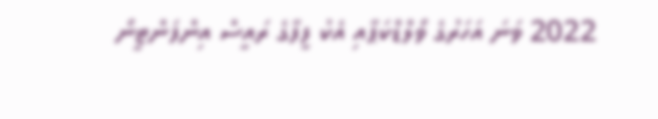2022 ވަނަ އަހަރުގެ ވޯލްޑްކަޕާއި އެކު ފީފާގެ ރައީސް އިންފަންޓީނޯ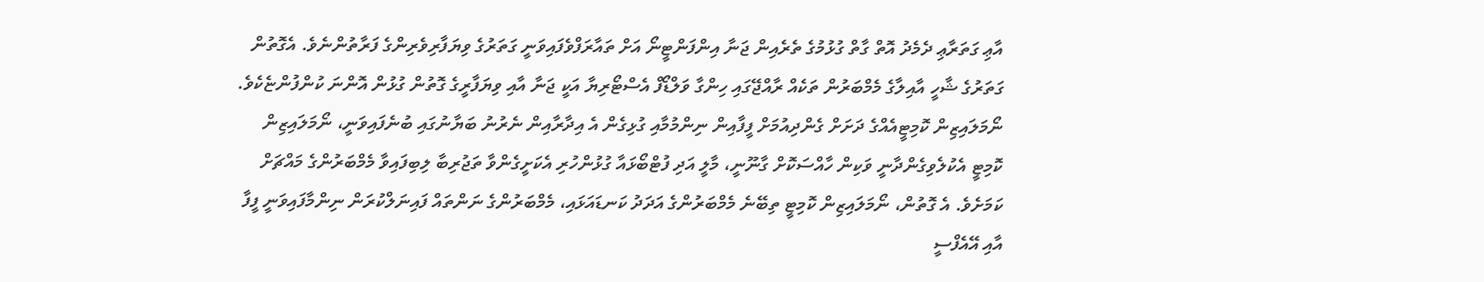އާޢި ގަތަރާޢި ދެމެދު އޮތް ގާތް ގުޅުމުގެ ތެރެއިން ޖަނާ އިންފަންޓީނޯ އަށް ތައާރަފްވެފައިވަނީ ގަތަރުގެ ވިޔަފާރިވެރިންގެ ފަރާތުންނެވެ. އެގޮތުން ގަތަރުގެ ޝާހީ އާއިލާގެ މެމްބަރުން ތަކެއް ރާއްޖޭގައި ހިންގާ ވަލްޑޯފް އެސްޓޯރިޔާ އަކީ ޖަނާ އާއި ވިޔަފާރީގެ ގޮތުން ގުޅުން އޮންނަ ކުންފުންޏެކެވެ.
ނޯމަލައިޒިން ކޮމިޓީއެއްގެ ދަށަށް ގެންދިއުމަށް ފީފާއިން ނިންމުމާއި ގުޅިގެން އެ އިދާރާއިން ނެރުނު ބަޔާނުގައި ބުނެފައިވަނީ، ނޯމަލައިޒިން ކޮމިޓީ އެކުލެވިގެންދާނީ ވަކިން ހާއްސަކޮށް ގާނޫނީ، މާލީ އަދި ފުޓްބޯޅައާ ގުޅުންހުރި އެކަށީގެންވާ ތަޖުރިބާ ލިބިފައިވާ މެމްބަރުންގެ މައްޗަށް ކަމަށެވެ. އެ ގޮތުން، ނޯމަލައިޒިން ކޮމިޓީ ތިބޭނެ މެމްބަރުންގެ އަދަދު ކަނޑައަޅައި، މެމްބަރުންގެ ނަންތައް ފައިނަލްކުރަން ނިންމާފައިވަނީ ފީފާ އާއި އޭއެފްސީ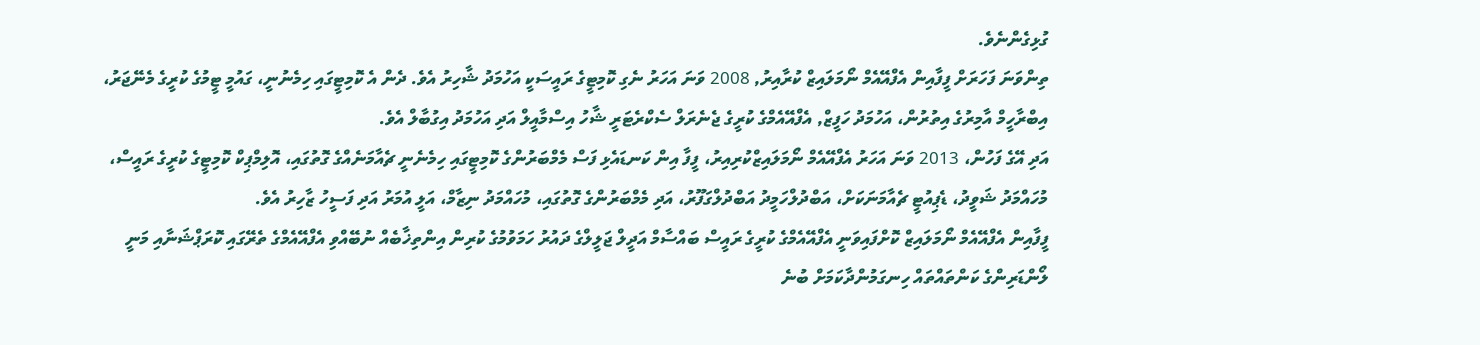ގުޅިގެންނެވެ.
ތިންވަނަ ފަހަރަށް ފީފާއިން އެފްއޭއެމް ނޯމަލައިޒް ކުރާއިރު, 2008 ވަނަ އަހަރު ނެގި ކޮމިޓީގެ ރައީސަކީ އަހުމަދު ޝާހިރު އެވެ. ދެން އެ ކޮމިޓީގައި ހިމެނުނީ، ގައުމީ ޓީމުގެ ކުރީގެ މެނޭޖަރު، އިބްރާހީމް އާމިރުގެ އިތުރުން، އަހުމަދު ހަފީޒް, އެފްއޭއެމްގެ ކުރީގެ ޖެނެރަލް ސެކްރެޓަރީ ޝާހު އިސްމާއީލް އަދި އަހުމަދު އިގުބާލް އެވެ.
އަދި އޭގެ ފަހުން، 2013 ވަނަ އަހަރު އެފްއޭއެމް ނޯމަލައިޒްކުރިއިރު، ފީފާ އިން ކަނޑައެޅި ފަސް މެމްބަރުންގެ ކޮމިޓީގައި ހިމެނެނީ ޗެއާމަނެއްގެ ގޮތުގައި، އޮލިމްޕިކް ކޮމިޓީގެ ކުރީގެ ރައީސް، މުހައްމަދު ޝަވީދު، ޑެޕިއުޓީ ޗެއާމަނަކަށް، އަބްދުލްހަމީދު އަބްދުލްގަފޫރު، އަދި މެމްބަރުންގެ ގޮތުގައި، މުހައްމަދު ނިޒާމް، އަލީ އުމަރު އަދި ފަސީހު ޒާހިރު އެވެ.
ފީފާއިން އެފްއޭއެމް ނޯމަލައިޒް ކޮށްފައިވަނީ އެފްއޭއެމްގެ ކުރީގެ ރައީސް ބައްސާމް އަދީލް ޖަލީލްގެ ދައުރު ހަމަވުމުގެ ކުރިން އިންތިޚާބެއް ނުބޭއްވި އެފްއޭއެމްގެ ތެރޭގައި ކޮރަޕްޝަނާއި މަނީ ލޯންޑަރިންގެ ކަންތައްތައް ހިނގަމުންދާކަމަށް ބުނެ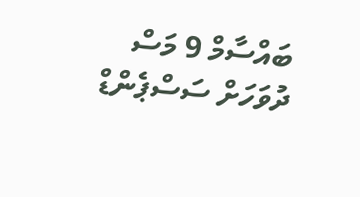ބައްސާމް 9 މަސް ދުވަހަށް ސަސްޕެންޑް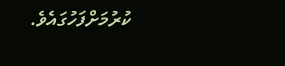ކުރުމަށްފަހުގައެވެ.